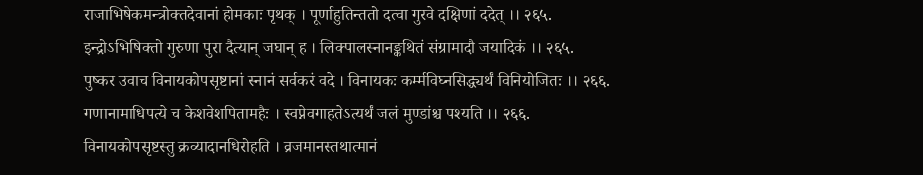राजाभिषेकमन्त्रोक्तदेवानां होमकाः पृथक् । पूर्णाहुतिन्ततो दत्वा गुरवे दक्षिणां ददेत् ।। २६५.
इन्द्रोऽभिषिक्तो गुरुणा पुरा दैत्यान् जघान् ह । लिक्पालस्नानङ्कथितं संग्रामादौ जयादिकं ।। २६५.
पुष्कर उवाच विनायकोपसृष्टानां स्नानं सर्वकरं वदे । विनायकः कर्म्मविघ्नसिद्ध्यर्थं विनियोजितः ।। २६६.
गणानामाधिपत्ये च केशवेशपितामहैः । स्वप्नेवगाहतेऽत्यर्थं जलं मुण्डांश्च पश्यति ।। २६६.
विनायकोपसृष्टस्तु क्रव्यादानधिरोहति । व्रजमानस्तथात्मानं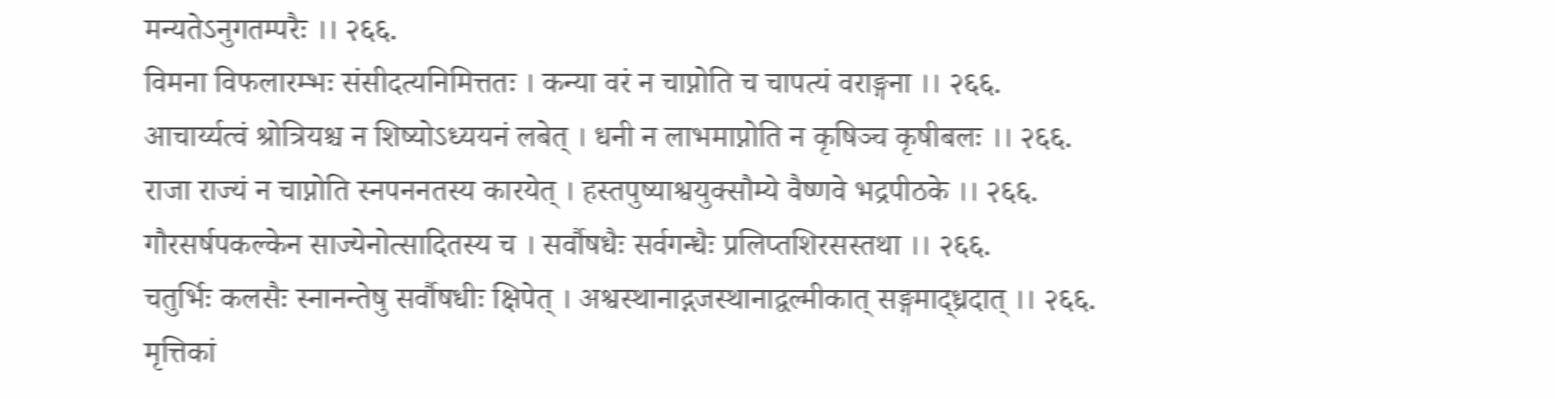मन्यतेऽनुगतम्परैः ।। २६६.
विमना विफलारम्भः संसीदत्यनिमित्ततः । कन्या वरं न चाप्नोति च चापत्यं वराङ्गना ।। २६६.
आचार्य्यत्वं श्रोत्रियश्च न शिष्योऽध्ययनं लबेत् । धनी न लाभमाप्नोति न कृषिञ्च कृषीबलः ।। २६६.
राजा राज्यं न चाप्नोति स्नपननतस्य कारयेत् । हस्तपुष्याश्वयुक्सौम्ये वैष्णवे भद्रपीठके ।। २६६.
गौरसर्षपकल्केन साज्येनोत्सादितस्य च । सर्वौषधैः सर्वगन्धैः प्रलिप्तशिरसस्तथा ।। २६६.
चतुर्भिः कलसैः स्नानन्तेषु सर्वौषधीः क्षिपेत् । अश्वस्थानाद्गजस्थानाद्वल्मीकात् सङ्गमाद्ध्रदात् ।। २६६.
मृत्तिकां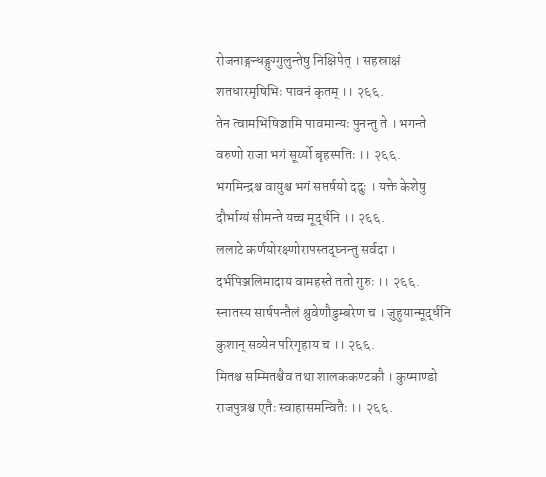रोजनाङ्गन्धङ्गुग्गुलुन्तेषु निक्षिपेत् । सहस्राक्षं शतधारमृषिभिः पावनं कृतम् ।। २६६.
तेन त्वामभिषिञ्चामि पावमान्यः पुनन्तु ते । भगन्ते वरुणो राजा भगं सूर्य्यो बृहस्पतिः ।। २६६.
भगमिन्द्रश्च वायुश्च भगं सप्तर्षयो ददुः । यक्ते केशेषु दौर्भाग्यं सीमन्ते यच्च मूर्द्धनि ।। २६६.
ललाटे कर्णयोरक्ष्णोरापस्तद्घ्नन्तु सर्वदा । दर्भपिञ्जलिमादाय वामहस्ते ततो गुरुः ।। २६६.
स्नातस्य सार्षपन्तैलं श्रुवेणौडुम्बरेण च । जुहुयान्मूर्द्धनि कुशान् सव्येन परिगृहाय च ।। २६६.
मितश्च सम्मितश्चैव तथा शालककण्टकौ । कुष्माण्डो राजपुत्रश्च एतैः स्वाहासमन्वितैः ।। २६६.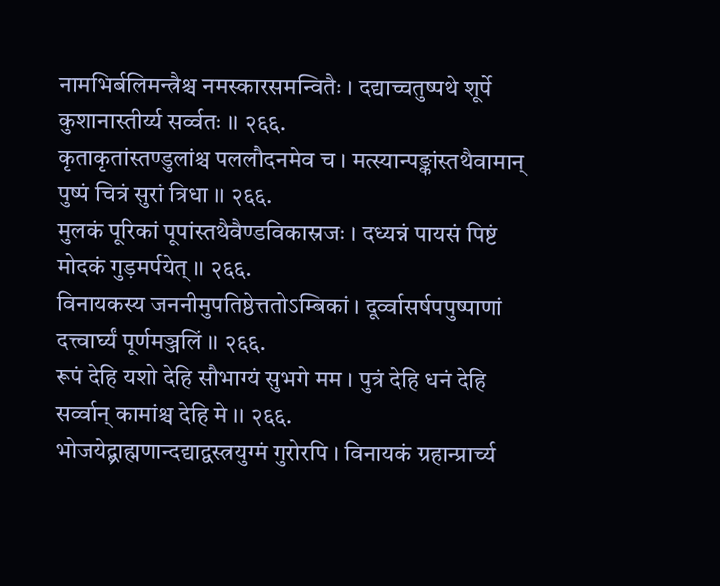नामभिर्बलिमन्त्रैश्च नमस्कारसमन्वितैः । दद्याच्चतुष्पथे शूर्पे कुशानास्तीर्य्य सर्व्वतः ।। २६६.
कृताकृतांस्तण्डुलांश्च पललौदनमेव च । मत्स्यान्पङ्कांस्तथैवामान् पुष्पं चित्रं सुरां त्रिधा ।। २६६.
मुलकं पूरिकां पूपांस्तथैवैण्डविकास्रजः । दध्यन्नं पायसं पिष्टं मोदकं गुड़मर्पयेत् ।। २६६.
विनायकस्य जननीमुपतिष्ठेत्ततोऽम्बिकां । दूर्व्वासर्षपपुष्पाणां दत्त्वार्घ्यं पूर्णमञ्जलिं ।। २६६.
रूपं देहि यशो देहि सौभाग्यं सुभगे मम । पुत्रं देहि धनं देहि सर्व्वान् कामांश्च देहि मे ।। २६६.
भोजयेद्ब्राह्मणान्दद्याद्वस्त्रयुग्मं गुरोरपि । विनायकं ग्रहान्प्रार्च्य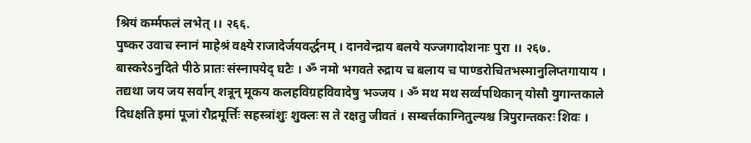श्रियं कर्म्मफलं लभेत् ।। २६६.
पुष्कर उवाच स्नानं माहेश्रं वक्ष्ये राजादेर्जयवर्द्धनम् । दानवेन्द्राय बलये यज्जगादोशनाः पुरा ।। २६७.
बास्करेऽनुदिते पीठे प्रातः संस्नापयेद् घटैः । ॐ नमो भगवते रुद्राय च बलाय च पाण्डरोचितभस्मानुलिप्तगायाय । तद्यथा जय जय सर्वान् शत्रून् मूकय कलहविग्रहविवादेषु भञ्जय । ॐ मथ मथ सर्व्वपथिकान् योसौ युगान्तकाले दिधक्षति इमां पूजां रौद्रमूर्त्तिः सहस्त्रांशुः शुक्लः स ते रक्षतु जीवतं । सम्बर्त्तकाग्नितुल्यश्च त्रिपुरान्तकरः शिवः ।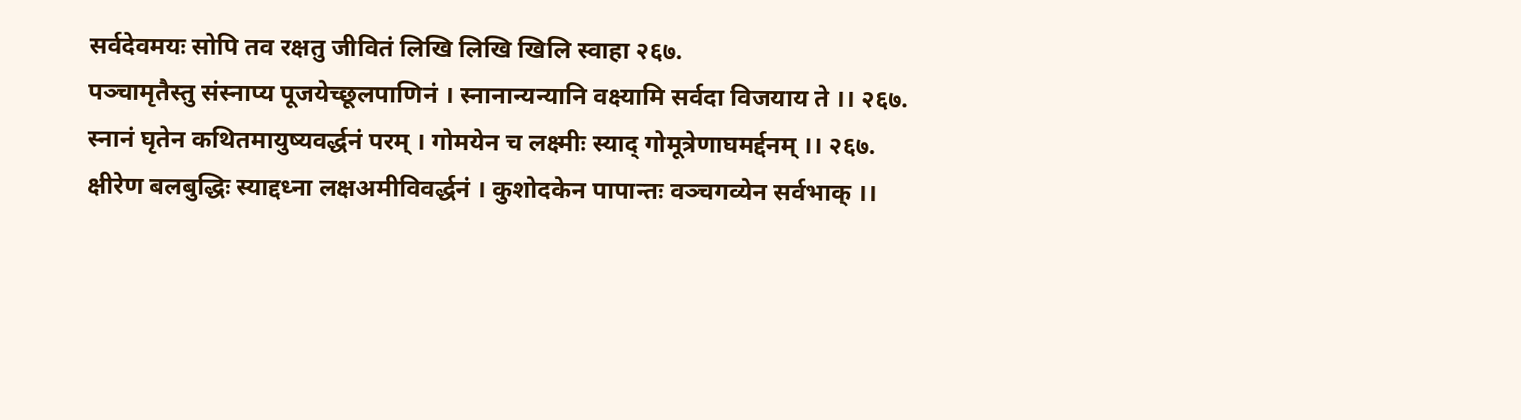सर्वदेवमयः सोपि तव रक्षतु जीवितं लिखि लिखि खिलि स्वाहा २६७.
पञ्चामृतैस्तु संस्नाप्य पूजयेच्छूलपाणिनं । स्नानान्यन्यानि वक्ष्यामि सर्वदा विजयाय ते ।। २६७.
स्नानं घृतेन कथितमायुष्यवर्द्धनं परम् । गोमयेन च लक्ष्मीः स्याद् गोमूत्रेणाघमर्द्दनम् ।। २६७.
क्षीरेण बलबुद्धिः स्याद्दध्ना लक्षअमीविवर्द्धनं । कुशोदकेन पापान्तः वञ्चगव्येन सर्वभाक् ।।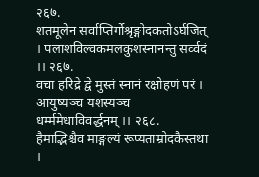२६७.
शतमूलेन सर्वाप्तिर्गोश्रृङ्गोदकतोऽर्घजित् । पलाशविल्वकमलकुशस्नानन्तु सर्व्वदं ।। २६७.
वचा हरिद्रे द्वे मुस्तं स्नानं रक्षोहणं परं । आयुष्यञ्च यशस्यञ्च धर्म्ममेधाविवर्द्धनम् ।। २६८.
हैमाद्भिश्चैव माङ्गल्यं रूप्यताम्रोदकैस्तथा ।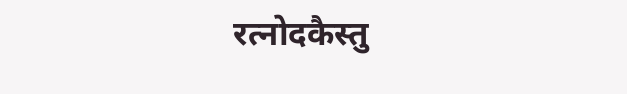रत्नोदकैस्तु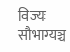विज्यः सौभाग्यञ्च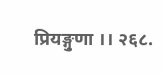प्रियङ्गुणा ।। २६८.